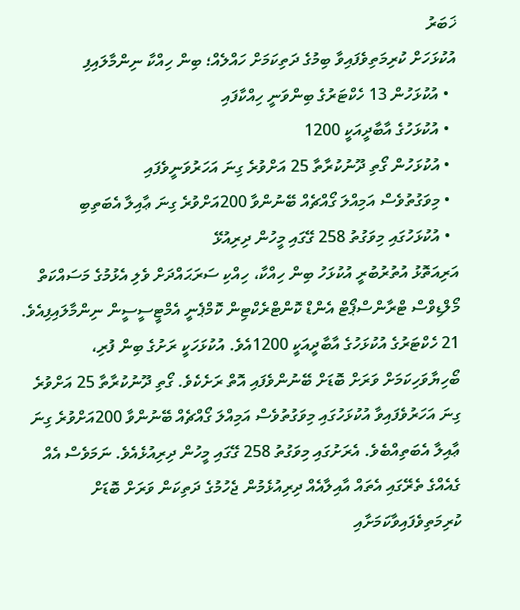ޚަބަރު
އުކުޅަހަށް ކުރިމަތިވެފައިވާ ބިމުގެ ދަތިކަމަށް ހައްލެއް؛ ބިން ހިއްކާ ނިންމާލައިފި
  • އުކުޅަހުން 13 ހެކްޓަރުގެ ބިންވަނީ ހިއްކާފައި
  • އުކުޅަހުގެ އާބާދީއަކީ 1200
  • އުކުޅަހުން ގޯތި ދޫނުކުރާތާ 25 އަށްވުރެ ގިނަ އަހަރުވަނީވެފައި
  • މިވަގުތުވެސް އަމިއްލަ ގޯއްޗެއް ބޭނުންވާ 200އަށްވުރެ ގިނަ ޢާއިލާ އެބަތިބި
  • އުކުޅަހުގައި މިވަގުތު 258 ގޭގައި މީހުން ދިރިއުޅޭ
އަރިއަތޮޅު އުތުރުބުރީ އުކުޅަހު ބިން ހިއްކާ، ހިއްކި ސަރަޙައްދަށް ވެލި އެޅުމުގެ މަސައްކަތް މޯލްޑިވްސް ޓްރާންސްޕޯޓް އެންޑް ކޮންޓްރެކްޓިން ކޮމްޕެނީ އެމްޓީސީސީން ނިންމާލައިފިއެވެ.
21 ހެކްޓަރުގެ އުކުޅަހުގެ އާބާދީއަކީ 1200އެވެ. އުކުޅަހަކީ ރަށުގެ ބިން ފުރި، ބޯހިޔާވަހިކަމަށް ވަރަށް ބޮޑަށް ބޭނުންވެފައި އޮތް ރަށެކެވެ. ގޯތި ދޫނުކުރާތާ 25 އަށްވުރެ ގިނަ އަހަރުވެފައިވާ އުކުޅަހުގައި މިވަގުތުވެސް އަމިއްލަ ގޯއްޗެއް ބޭނުންވާ 200އަށްވުރެ ގިނަ ޢާއިލާ އެބަތިއްބެވެ. އެރަށުގައި މިވަގުތު 258 ގޭގައި މީހުން ދިރިއުޅެއެވެ. ނަމަވެސް އެއް ގެއެއްގެ ތެރޭގައި އެތައް އާއިލާއެއް ދިރިއުޅެމުން ޖެހުމުގެ ދަތިކަން ވަރަށް ބޮޑަށް ކުރިމަތިވެފައިވާކަމަށާއި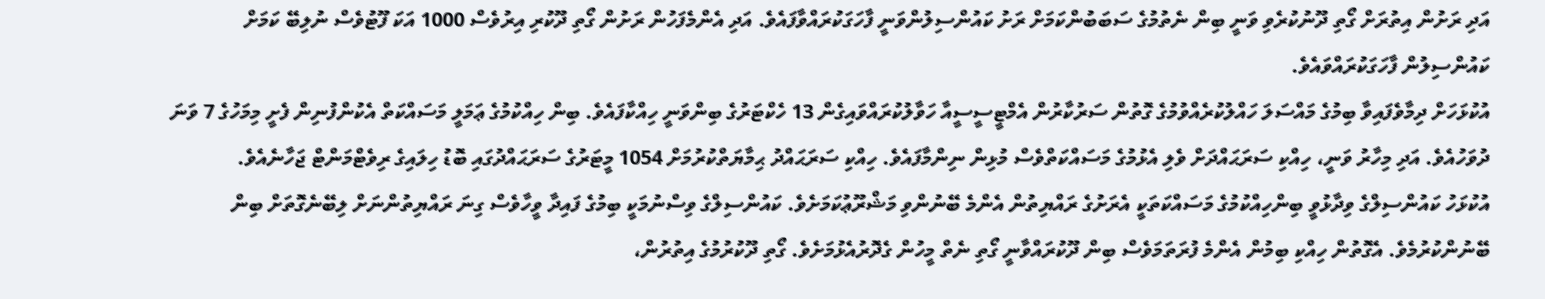އަދި ރަށުން އިތުރަށް ގޯތި ދޫނުކުރެވި ވަނީ ބިން ނެތުމުގެ ސަބަބުންކަމަށް ރަށު ކައުންސިލުންވަނީ ފާހަގަކުރައްވާފައެވެ. އަދި އެންމެފަހުން ރަށުން ގޯތި ދޫކުރި އިރުވެސް 1000 އަކަ ފޫޓުވެސް ނުލިބޭ ކަމަށް ކައުންސިލުން ފާހަގަކުރައްވައެވެ.
އުކުޅަހަށް ދިމާވެފައިވާ ބިމުގެ މައްސަލަ ހައްލުކުރެއްވުމުގެ ގޮތުން ސަރުކާރުން އެމްޓީސީސީއާ ހަވާލުކުރައްވައިގެން 13 ހެކްޓަރުގެ ބިންވަނީ ހިއްކާފައެވެ. ބިން ހިއްކުމުގެ ޢަމަލީ މަސައްކަތް އެކުންފުނިން ފެށީ މިމަހުގެ 7 ވަނަ ދުވަހުއެވެ. އަދި މިހާރު ވަނީ، ހިއްކި ސަރަޙައްދަށް ވެލި އެޅުމުގެ މަސައްކަތްވެސް މުޅިން ނިންމާފައެވެ. ހިއްކި ސަރަޙައްދު ޙިމާޔަތްކުރުމަށް 1054 މީޓަރުގެ ސަރަޙައްދުގައި ބޮޑު ހިލައިގެ ރިވެޓްމަންޓް ޖަހާނެއެވެ.
އުކުޅަހު ކައުންސިލްގެ ވިދާޅުވީ ބިންހިއްކުމުގެ މަސައްކަތަކީ އެރަށުގެ ރައްޔިތުން އެންމެ ބޭނުންވި މަޝްރޫޢުކަމަށެވެ. ކައުންސިލްގެ ވިސްނުމަކީ ބިމުގެ ފައިދާ ވީހާވެސް ގިނަ ރައްޔިތުންނަށް ލިބޭނެގޮތަށް ބިން ބޭނުންކުރުމެވެ. އެގޮތުން ހިއްކި ބިމުން އެންމެ ފުރަތަމަވެސް ބިން ދޫކުރައްވާނީ ގޯތި ނެތް މީހުން ގެދޮރުއެޅުމަށެވެ. ގޯތި ދޫކުރުމުގެ އިތުރުން،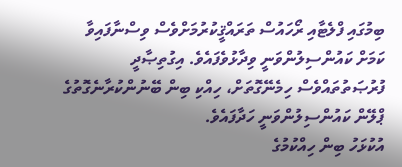ބިމުގައި ފްލެޓާއި ރޯހައުސް ތަރައްޤީކުރުމަށްވެސް ވިސްނާފައިވާ ކަމަށް ކައުންސިލުންވަނީ ވިދާޅުވެފައެވެ. އިގުތިޞާދީ ފުރުޞަތުތައްވެސް ހިމެނޭގޮތަށް، ހިއްކި ބިން ބޭނުންކުރާނެގޮތުގެ ޕްލޭން ކައުންސިލުންވަނީ ހަދާފައެވެ.
އުކުޅަހު ބިން ހިއްކުމުގެ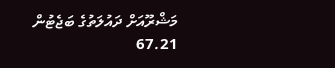މަޝްރޫއަށް ދައުލަތުގެ ބަޖެޓުން 67.21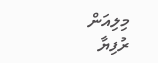މިލިއަން ރުފިޔާ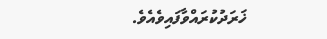ޚަރަދުކުރައްވާފައިވެއެވެ.